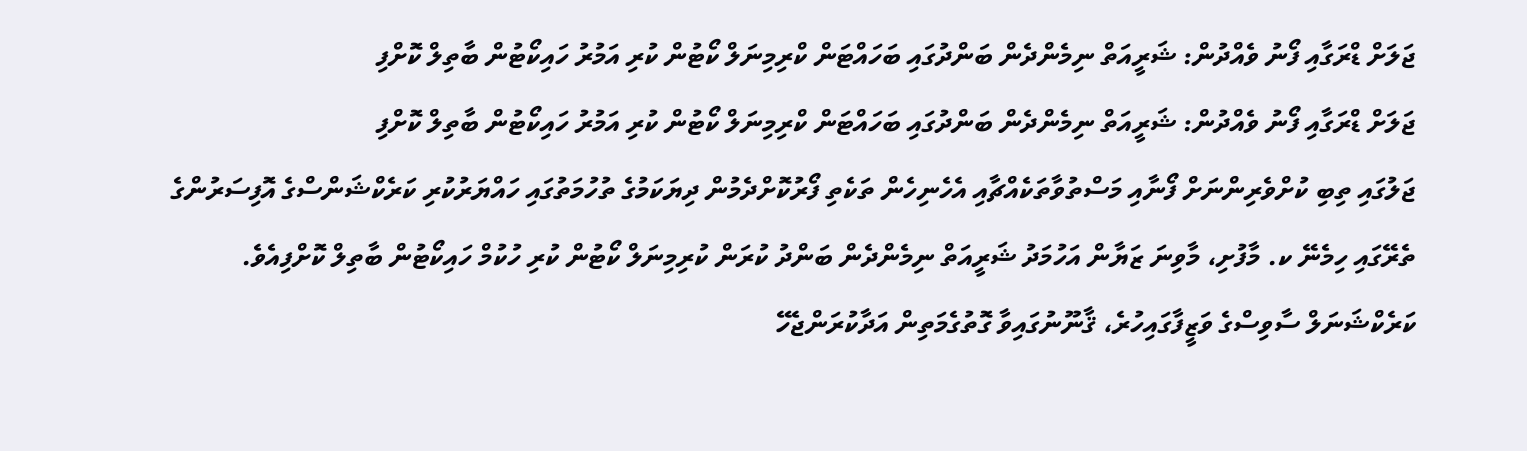ޖަލަށް ޑްރަގާއި ފޯނު ވެއްދުން: ޝަރީއަތް ނިމެންދެން ބަންދުގައި ބަހައްޓަން ކްރިމިނަލް ކޯޓުން ކުރި އަމުރު ހައިކޯޓުން ބާތިލް ކޮށްފި
ޖަލަށް ޑްރަގާއި ފޯނު ވެއްދުން: ޝަރީއަތް ނިމެންދެން ބަންދުގައި ބަހައްޓަން ކްރިމިނަލް ކޯޓުން ކުރި އަމުރު ހައިކޯޓުން ބާތިލް ކޮށްފި
ޖަލުގައި ތިބި ކުށްވެރިންނަށް ފޯނާއި މަސްތުވާތަކެއްޗާއި އެހެނިހެން ތަކެތި ފޯރުކޮށްދެމުން ދިޔަކަމުގެ ތުހުމަތުގައި ހައްޔަރުކުރި ކަރެކްޝަންސްގެ އޮފިސަރުންގެ ތެރޭގައި ހިމެނޭ ކ. މާފުށި، މާވިނަ ޒަޔާން އަހުމަދު ޝަރީއަތް ނިމެންދެން ބަންދު ކުރަން ކުރިމިނަލް ކޯޓުން ކުރި ހުކުމް ހައިކޯޓުން ބާތިލް ކޮށްފިއެވެ.
ކަރެކްޝަނަލް ސާވިސްގެ ވަޒީފާގައިހުރެ، ޤާނޫނުގައިވާ ގޮތުގެމަތިން އަދާކުރަންޖެހޭ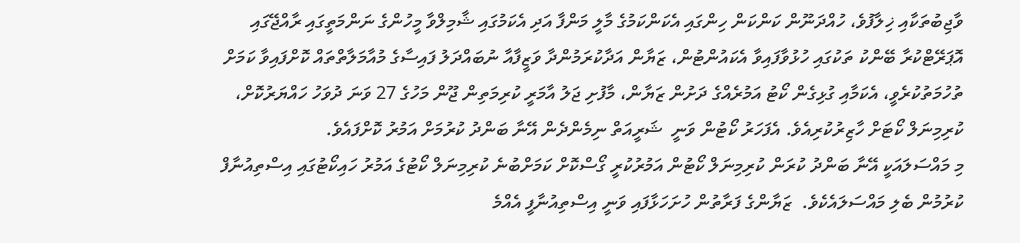ވާޖިބުތަކާއި ޚިލާފުވެ، ހުއްދަނޫން ކަންކަން ހިންގައި އެކަންކަމުގެ މާލީ މަންފާ އަދި އެކަމުގައި ޝާމިލްވާ މީހުންގެ ނަންމަތީގައި ރާއްޖޭގައި އޮޕަރޭޓްކުރާ ބޭންކު ތަކުގައި ހުޅުވާފައިވާ އެކައުންޓުން، ޒަޔާން އަދާކުރަމުންދާ ވަޒީފާއާ ނުބައްދަލު ފައިސާގެ މުއާމަލާތްތައް ކޮށްފައިވާ ކަމަށް ތުހުމަތުކުރެވީ، އެކަމާއި ގުޅިގެން ކޯޓު އަމުރެއްގެ ދަށުން ޒަޔާން، މާފުށި ޖަލު އާމަރީ ކުރިމަތިން ޖޫން މަހުގެ 27 ވަނަ ދުވަހު ހައްޔަރުކޮށް، ކުރިމިނަލް ކޯޓަށް ހާޒިރުކުރިއެވެ. އެފަހަރު ކޯޓުން ވަނީ  ޝަރީއަތް ނިމެންދެން އޭނާ ބަންދު ކުރުމަށް އަމުރު ކޮށްފައެވެ.
މި މައްސަލައަކީ އޭނާ ބަންދު ކުރަން ކުރިމިނަލް ކޯޓުން އަމުރުކުރީ ގޯސްކޮށް ކަމަށްބުނެ ކުރިމިނަލް ކޯޓުގެ އަމުރު ހައިކޯޓުގައި އިސްތިއުނާފް ކުރުމުން ބެލި މައްސަލައެކެވެ.  ޒަޔާންގެ ފަރާތުން ހުށަހަޅާފައި ވަނީ އިސްތިއުނާފީ އެއްމެ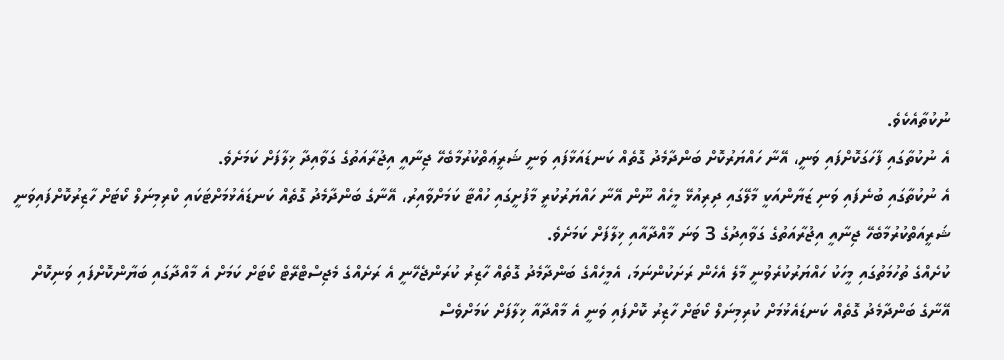ނުކުތާއެކެވެ.
އެ ނުކުތާގައި ފާހަގަކޮށްފައި ވަނީ، އޭނާ ހައްޔަރުކޮށް ބަންދާމެދު ގޮތެއް ކަނޑައަޅާފައި ވަނީ ޝަރީޢަތްކުރުމާބެހޭ ޖިނާއީ އިޖުރާއަތުގެ ގަވާއިދާ ޚިލާފަށް ކަމަށެވެ.
އެ ނުކުތާގައި ބުނެފައި ވަނި ޒަޔާންއަކީ މާލޭގައި ދިރިއުޅޭ މީހެއް ނޫން އޭނާ ހައްޔަރުކުރީ މާފުށީގައި ހުއްޓާ ކަމަށްވާއިރު، އޭނާގެ ބަންދާމެދު ގޮތެއް ކަނޑައެޅުމަށްޓަކައި ކްރިމިނަލް ކޯޓަށް ހާޒިރުކޮށްފައިވަނީ ޝަރީއަތްކުރުމާބެހޭ ޖިނާއީ އިޖުރާއަތުގެ ގަވާއިދުގެ 3 ވަނަ މާއްދާއާއި ޚިލާފަށް ކަމަށެވެ.
ކުށެއްގެ ތުހުމަތުގައި މީހަކު ހައްޔަރުކުރެވުނީ މާލެ އެހެން ރަށަކުންނަމަ، އެމީހެއްގެ ބަންދާމެދު ގޮތެއް ހާޒިރު ކުރަންޖެހޭނީ އެ ރަށެއްގެ މެޖިސްޓްރޭޓް ކޯޓަށް ކަމަށް އެ މާއްދާގައި ބަޔާންކޮށްފައި ވަނިކޮށް އޭނާގެ ބަންދާމެދު ގޮތެއް ކަނޑައެޅުމަށް ކުރިމިނަލް ކޯޓަށް ހާޒިރު ކޮށްފައި ވަނީ އެ މާއްދާއާ ޚިލާފަށް ކަމަށްވެސް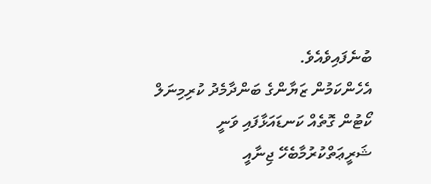ބުނެފައިވެއެވެ.
އެހެންކަމުން ޒަޔާންގެ ބަންދާމެދު ކުރިމިނަލް ކޯޓުން ގޮތެއް ކަނޑައަޅާފައި ވަނީ ޝަރީޢަތްކުރުމާބެހޭ ޖިނާއީ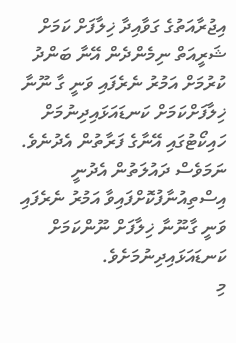އިޖުރާއަތުގެ ގަވާއިދާ ޚިލާފަށް ކަމަށް ޝަރީއަތް ނިމެންދެން އޭނާ ބަންދު ކުރުމަށް އަމުރު ނެރެފައި ވަނީ ގާ ނޫނާ ޚިލާފަށްކަމަށް ކަނޑައަޅައިދިނުމަށް ހައިކޯޓުގައި އޭނާގެ ފަރާތުން އެދުނެވެ.  ނަމަވެސް ދައުލަތުން އެދުނީ އިސްތިއުނާފުކޮށްފައިވާ އަމުރު ނެރެފައި ވަނީ ގާނޫނާ ޚިލާފަށް ނޫންކަމަށް ކަނޑައަޅައިދިނުމަށެވެ.
މި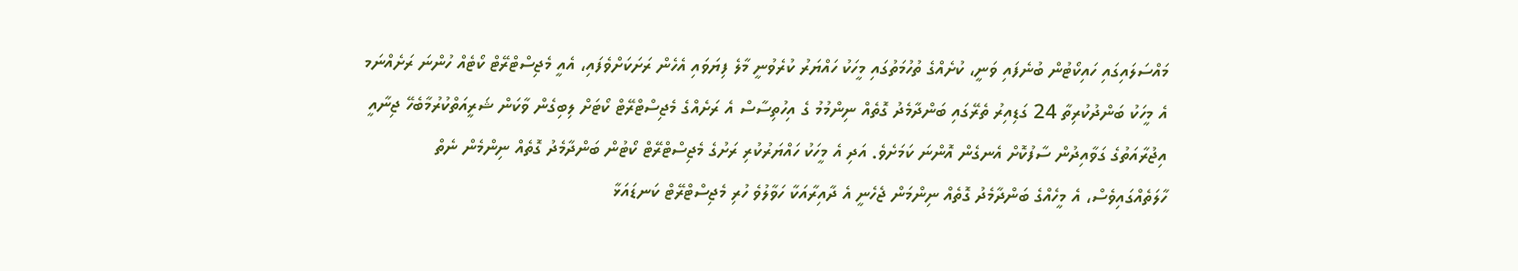މައްސަލައިގައި ހައިކޯޓުން ބުނެފައި ވަނީ، ކުށެއްގެ ތުހުމަތުގައި މީހަކު ހައްޔަރު ކުރެވުނީ މާލެ ފިޔަވައި އެހެން ރަށަކަށްވެފައި، އެއީ މެޖިސްޓްރޭޓް ކޯޓެއް ހުންނަ ރަށެއްނަމ އެ މީހަކު ބަންދުކުރިތާ 24 ގަޑިއިރު ތެރޭގައި ބަންދާމެދު ގޮތެއް ނިންމުމު ގެ އިހުތިސާސް އެ ރަށެއްގެ މެޖިސްޓްރޭޓް ކޯޓަށް ލިބިގެން ވާކަން ޝަރީއަތްކުރުމާބެހޭ ޖިނާއީ އިޖުރާއަތުގެ ގަވާއިދުން ސާފުކޮށް އެނގެން އޮންނަ ކަމަށެވެ. އަދި އެ މީހަކު ހައްޔަރުކުރި ރަށުގެ މެޖިސްޓްރޭޓް ކޯޓުން ބަންދާމެދު ގޮތެއް ނިންމެން ނެތް ހާލަތެއްގައިވެސް، އެ މީހެއްގެ ބަންދާމެދު ގޮތެއް ނިންމަން ޖެހެނީ އެ ދާއިރާއަކާ ހަވާލުވެ ހުރި މެޖިސްޓްރޭޓް ކަނޑައަޅާ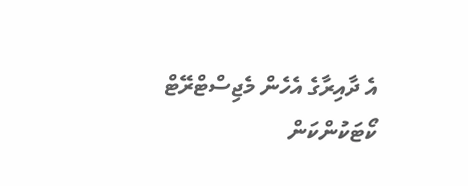އެ ދާއިރާގެ އެހެން މެޖިސްޓްރޭޓް ކޯޓަކުންކަން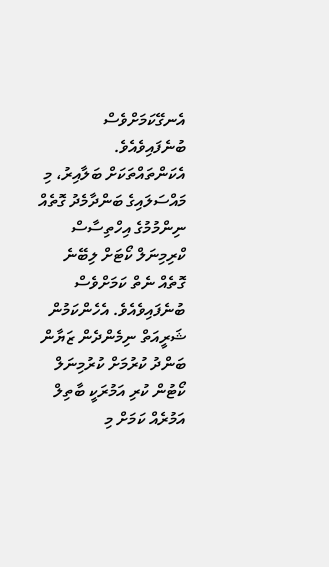އެނގޭކަމަށްވެސް ބުނެފައިވެއެވެ.
އެކަންތައްތަކަށް ބަލާއިރު، މި މައްސަލައިގެ ބަންދާމެދު ގޮތެއް ނިންމުމުގެ އިހްތިސާސް ކްރިމިނަލް ކޯޓަށް ލިބޭނެ ގޮތެއް ނެތް ކަމަށްވެސް ބުނެފައިވެއެވެ. އެހެންކަމުން ޝަރީއަތް ނިމެންދެން ޒަޔާން ބަންދު ކުރުމަށް ކުރުމިނަލް ކޯޓުން ކުރި އަމުރަކީ ބާތިލް އަމުރެއް ކަމަށް މި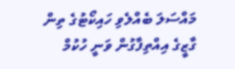މައްސަލަ ބެއްލެވި ހައިކޯޓުގެ ތިން ގާޒީގެ އިއްތިފާގުން ވަނީ ހުކުމް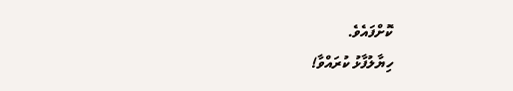ކޮށްފައެވެ.
ހިޔާލުފާޅު ކުރައްވާ!